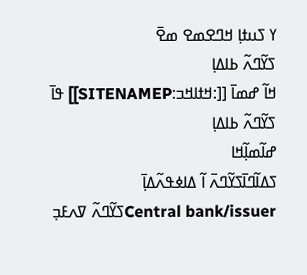ߌ ߖߎߙߊ߲ ߞߣߐߘߐ ߘߐ߫
ߖߌ߬ߣߍ߬ ߕߊߡߊ߲
ߞߊ߬ ߝߘߊ߫ [[:ߞߙߊߞߏ:SITENAMEP]] ߟߊ߫
ߖߌ߬ߣߍ߬ ߕߊߡߊ߲
ߝߊ߬ߘߊ߲߬ߞߊ
ߖߡߊ߬ߣߊ߫ߖߌ߬ߣߍ߫ ߊ߬ ߡߊߦߟߍ߬ߡߊ߲߫
Central bank/issuerߖߌ߬ߣߍ߬ ߜߍߓߏ߲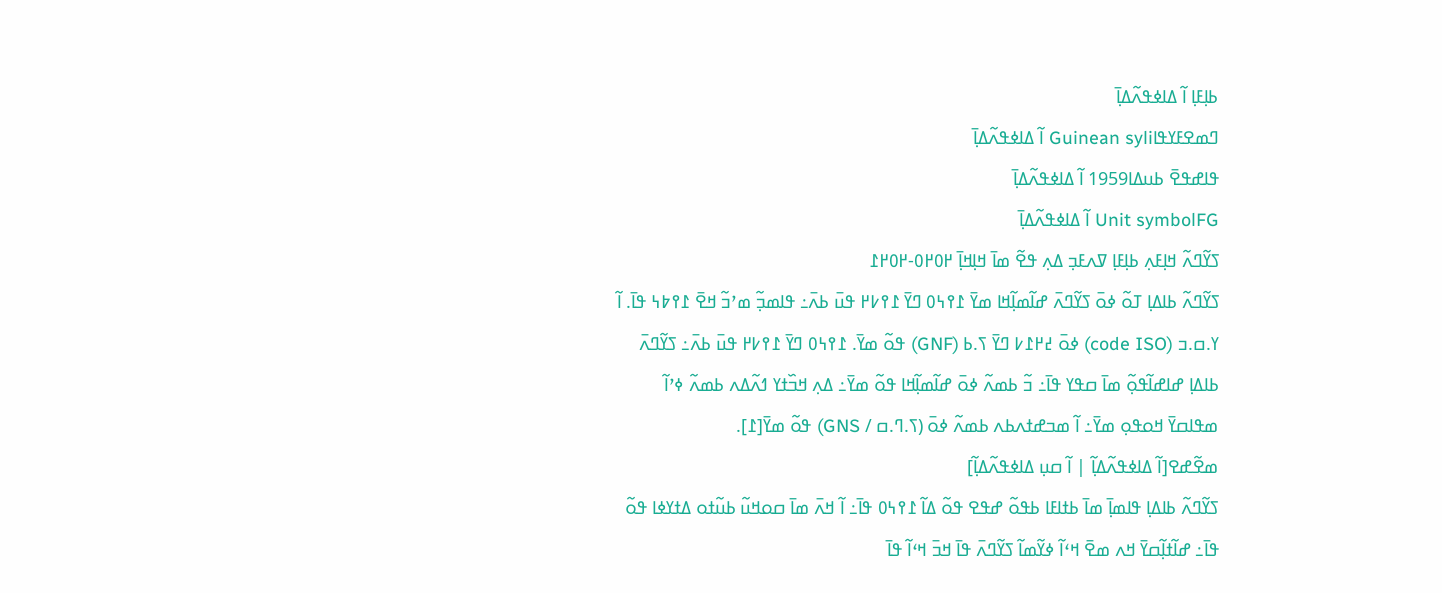ߕߊ߲ߓߊ߲ ߊ߬ ߡߊߦߟߍ߬ߡߊ߲߫
ߣߘߐߓߌߟߊGuinean syli ߊ߬ ߡߊߦߟߍ߬ߡߊ߲߫
ߟߊߝߟߐ߫ ߕߎߡߊ1959 ߊ߬ ߡߊߦߟߍ߬ߡߊ߲߫
Unit symbolFG ߊ߬ ߡߊߦߟߍ߬ߡߊ߲߫
ߖߌ߬ߣߍ߬ ߞߊ߲ߓߍ߲ ߕߊ߲ߓߊ߲ ߜߍߓߏ߲ ߡߍ߲ ߟߐ߬ ߘߊ߫ ߞߊ߲ߞߊ߲߫ ߂߀߂߀-߂߀߂߁
ߖߌ߬ߣߍ߬ ߕߊߡߊ߲ ߠߋ߬ ߦߋ߫ ߖߌ߬ߣߍ߫ ߝߊ߬ߘߊ߲߬ߞߊ ߘߌ߫ ߁߉߆߀ ߣߌ߫ ߁߉߇߂ ߟߎ߫ ߕߍ߫߸ ߟߊߘߏ߲߬ ߘߴߏ߬ ߞߐ߫ ߁߉߈߆ ߟߊ߫. ߊ߬ ߌ.ߛ.ߏ (code ISO) ߦߋ߫ ߄߂߁߇ ߣߌ߫ ߖ.ߕ (GNF) ߟߋ߬ ߘߌ߫. ߁߉߆߀ ߣߌ߫ ߁߉߇߂ ߟߎ߫ ߕߍ߫߸ ߖߌ߬ߣߍ߫ ߕߊߡߊ߲ ߝߊߝߊ߬ߟߋ߲߬ ߘߊ߫ ߛߟߌ ߟߊ߫߸ ߏ߬ ߕߘߍ߬ ߦߋ߫ ߝߊ߬ߘߊ߲߬ߞߊ ߟߋ߬ ߘߌ߫߸ ߡߍ߲ ߞߏ߰ߙߌ ߗߍ߬ߡߍ ߕߘߍ߬ ߦߴߊ߬ ߘߟߊߛߌ߫ ߞߋߟߋ߲ ߘߌ߫߸ ߊ߬ ߘߏߝߙߍߕߍ ߕߘߍ߬ ߦߋ߫ (ߖ.ߣ.ߛ / GNS) ߟߋ߬ ߘߌ߫[߁].
ߘߐ߬ߝߐ[ߊ߬ ߡߊߦߟߍ߬ߡߊ߲߬ | ߊ߬ ߛߎ߲ ߡߊߦߟߍ߬ߡߊ߲߬]
ߖߌ߬ߣߍ߬ ߕߊߡߊ߲ ߟߊߘߊ߲߫ ߘߊ߫ ߕߙߊߓߊ ߕߟߋ߬ ߝߟߐ ߟߋ߬ ߡߊ߬ ߁߉߆߀ ߟߊ߫߸ ߊ߬ ߞߍ߫ ߘߊ߫ ߛߋߞߎ߬ ߕߎ߬ߙߋ ߡߙߌߦߊ ߟߋ߬ ߟߊ߫߸ ߝߊ߬ߙߊ߲߬ߛߌ߫ ߞߍ ߘߐ߫ ߞߵߊ߬ ߦߌ߬ߘߊ߬ ߖߌ߬ߣߍ߫ ߟߊ߫ ߞߏ߫ ߞߵߊ߬ ߟߊ߫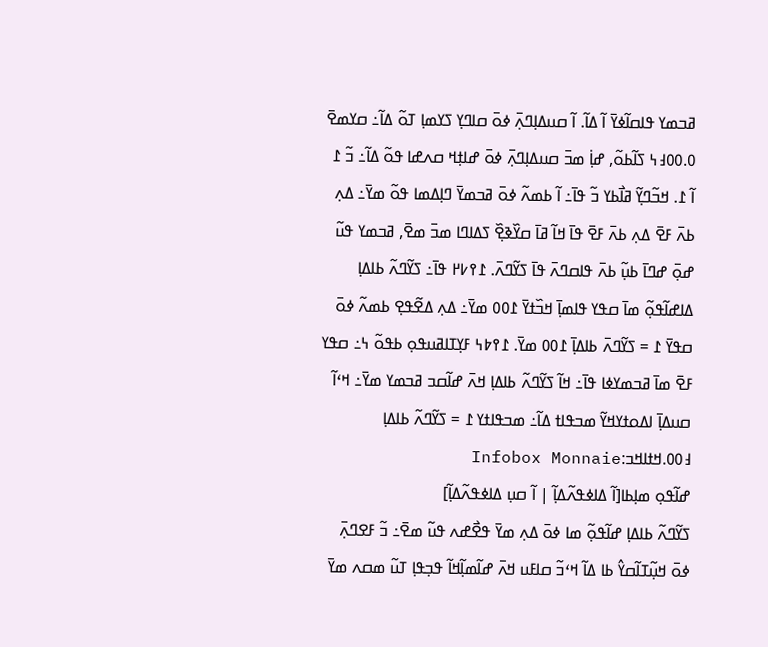ߥߏߘߌ ߟߊߛߊ߬ߦߌ߫ ߊ߬ ߡߊ߬. ߊ߬ ߛߎߡߊ߲ߣߍ߲߫ ߦߋ߫ ߛߊߣߌ߲ ߖߌߘߊ߲ ߠߋ߬ ߡߊ߬߸ ߛߌߘߐ߫ ߀.߀߀߃߆ ߖߊ߬ߕߋ߬, ߝߊ߲߭ ߘߏ߫ ߛߎߡߊ߲ߣߍ߲߫ ߦߋ߫ ߝߊߙ߲ߞ ߛߍߝߊ ߟߋ߬ ߡߊ߬߸ ߏ߬ ߁ ߊ߬ ߁. ߞߏ߬ߣߌ߲߬ ߥߊ߯ߕߌ ߏ߬ ߟߊ߫߸ ߊ߬ ߕߘߍ߬ ߦߋ߫ ߥߏߘߌ߫ ߣߊ߲ߡߘߊ ߟߋ߬ ߘߌ߫߸ ߡߍ߲ ߕߍ߫ ߓߐ߫ ߡߍ߲ ߕߍ߫ ߓߐ߫ ߟߊ߫ ߞߊ߬ ߥߊ߫ ߛߌ߰ߢߐ߲߰ ߖߡߊߣߊ ߘߏ߫ ߘߐ߫, ߥߏߘߌ ߟߎ߬ ߝߋ߲߫ ߝߣߊ߫ ߕߎ߲߬ ߕߍ߫ ߟߊߛߣߍ߫ ߟߊ߫ ߖߌ߬ߣߍ߫. ߁߉߇߂ ߟߊ߫߸ ߖߌ߬ߣߍ߬ ߕߊߡߊ߲ ߡߊߝߊ߬ߟߋ߲߬ ߘߊ߫ ߛߟߌ ߟߊߘߊ߲߫ ߞߏ߰ߙߌ߫ ߁߀߀ ߘߌ߫߸ ߡߍ߲ ߡߐ߬ߟߐ߲ ߕߘߍ߬ ߦߋ߫ ߛߟߌ߫ ߁ = ߖߌ߬ߣߍ߫ ߕߊߡߊ߲߫ ߁߀߀ ߘߌ߫. ߁߉߈߆ ߓߌ߲ߠߊߥߎߟߋ߲ ߕߟߋ߬ ߆߸ ߛߟߌ ߓߐ߫ ߘߊ߫ ߥߏߘߌߦߊ ߟߊ߫߸ ߞߊ߬ ߖߌ߬ߣߍ߬ ߕߊߡߊ߲ ߞߍ߫ ߝߊ߬ߛߏ ߥߏߘߌ ߘߌ߫߸ ߞߵߊ߬ ߛߎߡߊ߲߫ ߊߡߋߙߌߞߌ߬ ߘߏߟߊߙ ߡߊ߬߸ ߘߏߟߊߙߌ ߁ = ߖߌ߬ߣߍ߬ ߕߊߡߊ߲ ߃߀߀.ߞߙߊߞߏ:Infobox Monnaie
ߝߊ߬ߟߋ߲ ߘߊ߲ߕߊ[ߊ߬ ߡߊߦߟߍ߬ߡߊ߲߬ | ߊ߬ ߛߎ߲ ߡߊߦߟߍ߬ߡߊ߲߬]
ߖߌ߬ߣߍ߬ ߕߊߡߊ߲ ߝߊ߬ߟߋ߲߬ ߘߊ ߦߋ߫ ߡߍ߲ ߘߌ߫ ߟߐ߯ߝߍ ߟߎ߬ ߘߐ߫߸ ߏ߬ ߓߐߣߍ߲߫ ߦߋ߫ ߞߎ߲߬ߠߊ߬ߛߌ߮ ߕߊ ߡߊ߬ ߞߵߏ߬ ߛߊߓߎ ߞߍ߫ ߝߊ߬ߘߊ߲߬ߞߊ߬ ߟߏ߲ߟߊ߲ ߠߎ߬ ߘߛߍ ߘߌ߫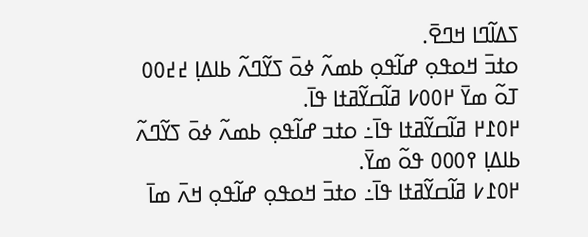ߖߡߊ߬ߣߊ ߞߣߐ߫.
ߋߙߏ߫ ߞߋߟߋ߲ ߝߊ߬ߟߋ߲ ߕߘߍ߬ ߦߋ߫ ߖߌ߬ߣߍ߬ ߕߊߡߊ߲ ߄߄߀߀ ߠߋ߬ ߘߌ߫ ߂߀߀߇ ߥߊ߬ߛߌ߬ߥߙߊ ߟߊ߫.
߂߀߁߂ ߥߊ߬ߛߌ߬ߥߙߊ ߟߊ߫߸ ߋߙߏ ߝߊ߬ߟߋ߲ ߕߘߍ߬ ߦߋ߫ ߖߌ߬ߣߍ߬ ߕߊߡߊ߲ ߉߀߀߀ ߟߋ߬ ߘߌ߫.
߂߀߁߇ ߥߊ߬ߛߌ߬ߥߙߊ ߟߊ߫߸ ߋߙߏ߫ ߞߋߟߋ߲ ߝߊ߬ߟߋ߲ ߞߍ߫ ߘߊ߫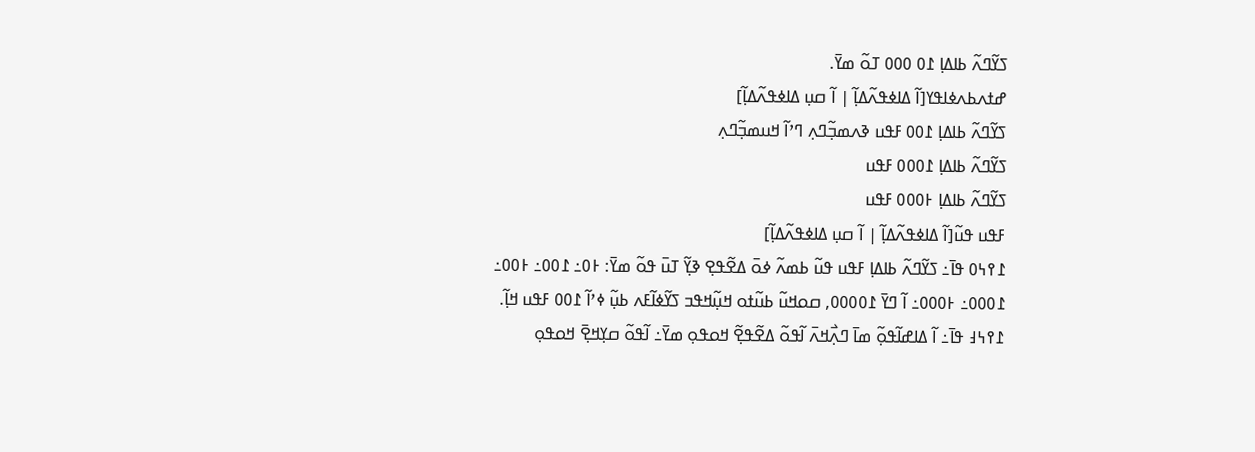ߖߌ߬ߣߍ߬ ߕߊߡߊ߲ ߁߀ ߀߀߀ ߠߋ߬ ߘߌ߫.
ߝߙߍߕߍߦߊߟߌ[ߊ߬ ߡߊߦߟߍ߬ߡߊ߲߬ | ߊ߬ ߛߎ߲ ߡߊߦߟߍ߬ߡߊ߲߬]
ߖߌ߬ߣߍ߬ ߕߊߡߊ߲ ߁߀߀ ߓߟߎ ߢߍߘߏ߲߬ߣߍ߲ ߣߴߊ߬ ߞߎߘߏ߲߬ߣߍ߲
ߖߌ߬ߣߍ߬ ߕߊߡߊ߲ ߁߀߀߀ ߓߟߎ
ߖߌ߬ߣߍ߬ ߕߊߡߊ߲ ߅߀߀߀ ߓߟߎ
ߓߟߎ ߟߎ߬[ߊ߬ ߡߊߦߟߍ߬ߡߊ߲߬ | ߊ߬ ߛߎ߲ ߡߊߦߟߍ߬ߡߊ߲߬]
߁߉߆߀ ߟߊ߫߸ ߖߌ߬ߣߍ߬ ߕߊߡߊ߲ ߓߟߎ ߟߎ߬ ߕߘߍ߬ ߦߋ߫ ߡߐ߬ߟߐ߲ ߢߌ߲߬ ߠߎ߫ ߟߋ߬ ߘߌ߫: ߅߀߸ ߁߀߀߸ ߅߀߀߸ ߁߀߀߀߸ ߅߀߀߀߸ ߊ߬ ߣߌ߫ ߁߀߀߀߀, ߛߋߞߎ߬ ߕߎ߬ߙߋ ߞߎ߲߬ߞߟߏ ߖߌ߬ߦߊ߬ߓߍ ߕߎ߲߬ ߦߴߊ߬ ߁߀߀ ߓߟߎ ߞߊ߲߬. ߁߉߆߃ ߟߊ߫߸ ߊ߬ ߡߊߝߊ߬ߟߋ߲߬ ߘߊ߫ ߣߍ߲߯ߞߍ߫ ߊ߬ߟߋ߬ ߡߐ߬ߟߐ߲߬ ߞߋߟߋ߲ ߘߌ߫߸ ߊ߬ߟߋ߬ ߛߌ߲ߞߐ߲߫ ߞߋߟߋ߲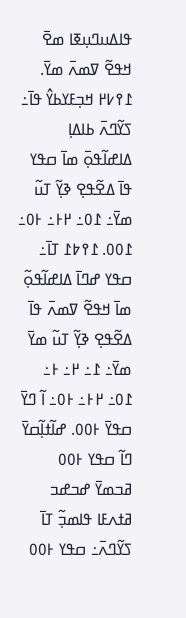ߟߊߡߎߣߎ߲ߧߊ ߘߐ߫ ߞߟߐ߬ ߜߘߍ߫ ߘߌ߫.
߁߉߇߂ ߞߏ߲ߓߌߕߌ߮ ߟߊ߫߸ ߖߌ߬ߣߍ߫ ߕߊߡߊ߲ ߡߊߝߊ߬ߟߋ߲߫ ߘߊ߫ ߛߟߌ ߟߊ߫ ߡߐ߬ߟߐ߲ ߢߌ߲߬ ߠߎ߬ ߘߌ߫߸ ߁߀߸ ߂߅߸ ߅߀߸ ߁߀߀. ߁߉߈߁ ߠߊ߫߸ ߛߟߌ ߝߣߊ߫ ߡߊߝߊ߬ߟߋ߲߬ ߘߊ߫ ߞߟߐ߬ ߜߘߍ߫ ߟߊ߫ ߡߐ߬ߟߐ߲ ߢߌ߲߬ ߠߎ߬ ߘߌ߫ ߘߌ߫߸ ߁߸ ߂߸ ߅߸ ߁߀߸ ߂߅߸ ߅߀߸ ߊ߬ ߣߌ߫ ߛߟߌ߫ ߅߀߀. ߝߊ߬ߙߊ߲߬ߛߌ߫ ߣߊ߬ ߛߟߌ ߅߀߀ ߥߏߘߌ߫ ߝߏߝߏ ߥߙߍߓߊ ߟߊߘߏ߲߬ ߠߊ߫ ߖߌ߬ߣߍ߫߸ ߛߟߌ ߅߀߀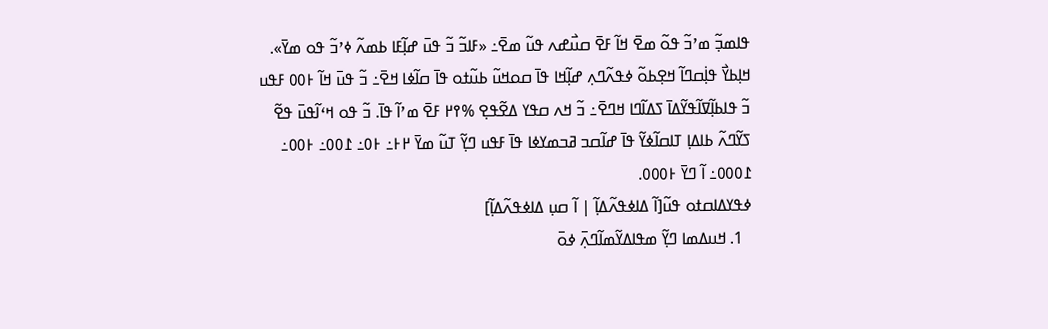ߟߊߘߏ߲߬ ߘߴߏ߬ ߟߋ߬ ߘߐ߫ ߞߊ߬ ߓߐ߫ ߛߎ߯ߝߍ ߟߎ߬ ߘߐ߫߸ «ߓߊߏ߬ ߏ߬ ߟߎ߫ ߝߊ߲߬ߓߊ ߕߘߍ߬ ߦߴߏ߬ ߟߋ ߘߌ߫». ߞߊ߲ߕߌ߯ ߟߊ߲߭ߛߣߊ߬ ߞߐ߲ߕߋ߬ ߦߟߍ߬ߣߍ߲ ߝߊ߲߬ߞߊ ߟߊ߫ ߛߋߞߎ߬ ߕߎ߬ߙߋ ߟߊ߫ ߛߊ߬ߦߊ ߞߐ߫߸ ߏ߬ ߟߎ߫ ߞߊ߬ ߅߀߀ ߓߟߎ ߏ߬ ߟߊߕߊ߲߬ߜߊ߬ߟߌ߬ߡߊ߫ ߖߡߊ߬ߣߊ ߞߣߐ߫߸ ߏ߬ ߞߍ ߛߟߌ ߡߐ߬ߟߐ߲ %߉߂ ߓߐ߫ ߘߴߊ߬ ߟߊ߫. ߏ߬ ߟߋ ߞߵߊ߬ߟߎ߫ ߟߐ߬ ߖߌ߬ߣߍ߬ ߕߊߡߊ߲ ߠߊߛߊ߬ߦߌ߬ ߟߊ߫ ߝߊ߬ߛߏ ߥߏߘߌߦߊ ߟߊ߫ ߓߟߎ ߣߌ߲߬ ߠߎ߬ ߘߌ߫ ߂߅߸ ߅߀߸ ߁߀߀߸ ߅߀߀߸ ߁߀߀߀߸ ߊ߬ ߣߌ߫ ߅߀߀߀.
ߦߟߌߡߊߛߙߋ ߟߎ߬[ߊ߬ ߡߊߦߟߍ߬ߡߊ߲߬ | ߊ߬ ߛߎ߲ ߡߊߦߟߍ߬ߡߊ߲߬]
  1. ߞߎߡߘߊ ߣߌ߲߬ ߘߟߊߡߌ߬ߘߊ߬ߣߍ߲߫ ߦߋ߫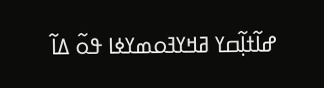ߝߊ߬ߙߊ߲߬ߛߌ ߥߞߌߔߋߘߌߦߊ ߟߋ߬ ߡߊ߬